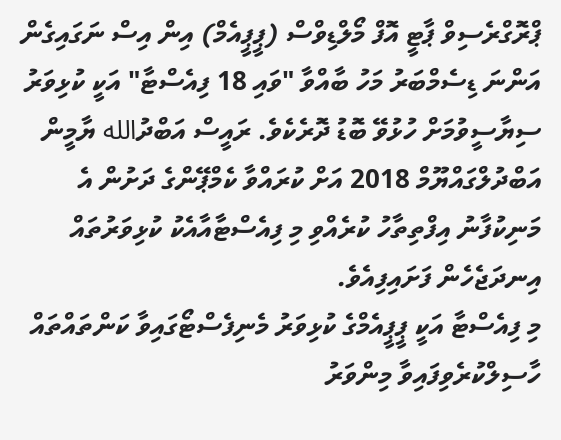ޕްރޮގްރެސިވް ޕާޓީ އޮފް މޯލްޑިވްސް (ޕީޕީއެމް) އިން އިސް ނަގައިގެން އަންނަ ޑިސެމްބަރު މަހު ބާއްވާ "ވައި 18 ފިއެސްޓާ" އަކީ ކުޅިވަރު ސިޔާސީވުމަށް ހުޅުވޭ ބޮޑު ދޮރެކެވެ. ރައީސް އަބްދުالله ޔާމީން އަބްދުލްގައްޔޫމް 2018 އަށް ކުރައްވާ ކެމްޕޭންގެ ދަށުން އެ މަނިކުފާނު އިފްތިތާހު ކުރެއްވި މި ފިއެސްޓާއާއެކު ކުޅިވަރުތައް އިނދަޖެހެން ފަށައިފިއެވެ.
މި ފިއެސްޓާ އަކީ ޕީޕީއެމްގެ ކުޅިވަރު މެނިފެސްޓޯގައިވާ ކަންތައްތައް ހާސިލްކުރެވިފައިވާ މިންވަރު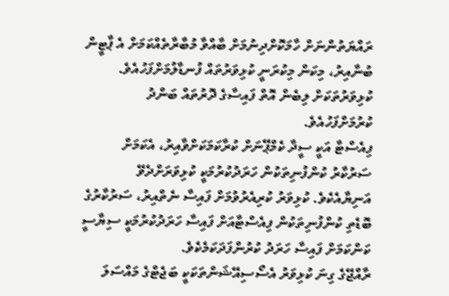ރައްޔަތުންނަށް ހާމަކޮށްދިނުމަށް ބާއްވާ މުބާރާތެއްކަމަށް އެ ޕާޓީން ބުނާއިރު، މިކަން މިކުރަނީ ކުޅިވަރުތައް ފުނޑާލުމަށްފަހުއެވެ. ކުޅިވަރުތަކަށް ލިބެން އޮތް ފައިސާގެ ދޮރުތައް ބަންދު ކުރުމަށްފަހުއެވެ.
ފިއެސްޓާ އަކީ ސީދާ ކެމްޕޭނަށް ކުރާކަމަކަށްވާއިރު، އެކަމަށް ސަރުކާރު ކުންފުނިތަކުން ހަރަދުކުރުމަކީ ކުޅިވަރަށްދެވޭ އަނިޔާއެކެވެ. ކުޅިވަރު ކުރިއެރުވުމަށް ފައިސާ ނެތްއިރު، ސަރުކާރުގެ ބޮޑެތި ކުންފުނިތަކުން ފިއެސްޓާއަށް ފައިސާ ހަރަދުކުރުމަކީ ސިޔާސީ ކަންކަމަށް ފައިސާ ހަރަދު ކުރުންފަދަކަމެކެވެ.
ރާއްޖޭގެ ގިނަ ކުޅިވަރު އެސޯސިއޭޝަންތަކަކީ ބަޖެޓްގެ މައްސަލަ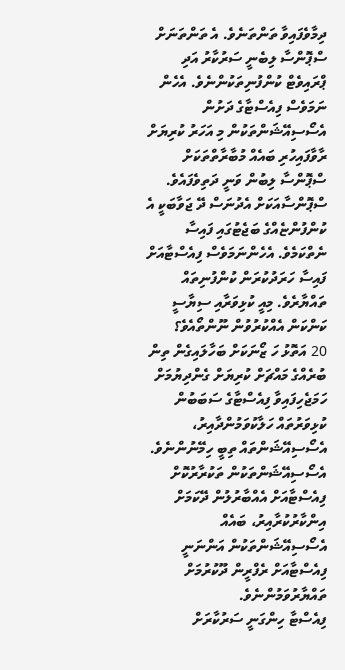ދިމާވެފައިވާ ތަންތަނެވެ. އެ ތަންތަނަށް ސްޕޮންސާ ލިބެނީ ސަރުކާރު އަދި ޕްރައިވެޓް ކުންފުނިތަކުންނެވެ. އެހެން ނަމަވެސް ފިއެސްޓާގެ ދަށުން އެސޯސިއޭޝަންތަކުން މި އަހަރު ކުރިޔަށް ރާވާފައިހުރި ބައެއް މުބާރާތްތަކަށް ސްޕޮންސާ ލިބުން ވަނީ ދަތިވެފައެވެ.
ސްޕޮންސާއަކަށް އެދުނަސް ދޭ ޖަވާބަކީ އެ ކުންފުންޏެއްގެ ބަޖެޓުގައި ފައިސާ ނެތްކަމެވެ. އެހެންނަމަވެސް ފިއެސްޓާއަށް ފައިސާ ހަރަދުކުރަން ކުންފުނިތައް ތައްޔާރެވެ. މިއީ ކުޅިވަރާއި ސިޔާސީ ކަންކަން އެއްކުރުވުން ނޫންތޯއެވެ؟
20 އަތޮޅު ހަ ޒޯނަކަށް ބަހާލައިގެން ތިން ބުރެއްގެ މައްޗަށް ކުރިޔަށް ގެންދިޔުމަށް ހަމަޖެހިފައިވާ ފިއެސްޓާގެ ސަބަބުން ކުޅިވަރުތައް ހަލާކުވަމުންދާއިރު، އެސޯސިއޭޝަންތައް ތިބީ ހިމޭނުންނެވެ. އެސޯސިއޭޝަންތަކުން ތަކުރާރުކޮށް ފިއެސްޓާއަށް އެއްބާރުލުން ދޭކަމަށް އިންކާރުކުރާއިރު، ބައެއް އެސޯސިއޭޝަންތަކުން އަންނަނީ ފިއެސްޓާއަށް ރެފްރީން ދޫކުރުމަށް ތައްޔާރުވަމުންނެވެ.
ފިއެސްޓާ ހިންގަނީ ސަރުކާރަށް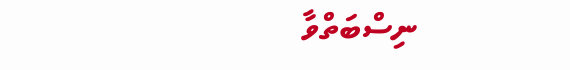ނިސްބަތްވާ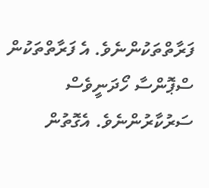ފަރާތްތަކުންނެވެ. އެ ފަރާތްތަކުން ސްޕޮންސާ ހޯދަނީވެސް ސަރުކާރުންނެވެ. އެގޮތުން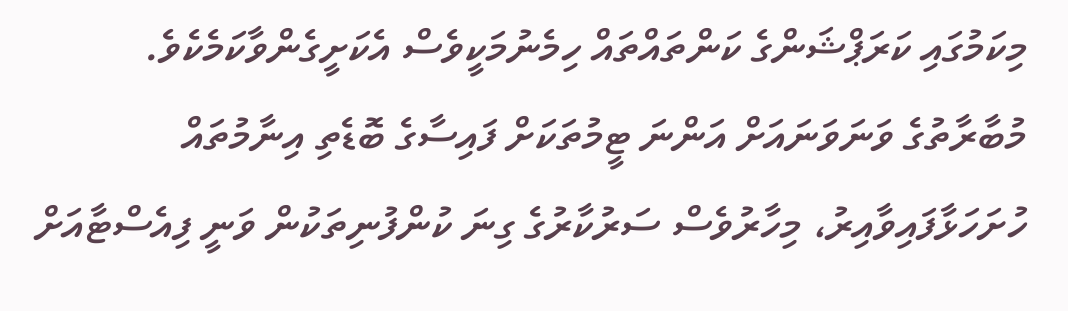މިކަމުގައި ކަރަޕްޝަންގެ ކަންތައްތައް ހިމެނުމަކީވެސް އެކަށީގެންވާކަމެކެވެ. މުބާރާތުގެ ވަނަވަނައަށް އަންނަ ޓީމުތަކަށް ފައިސާގެ ބޮޑެތި އިނާމުތައް ހުށަހަޅާފައިވާއިރު، މިހާރުވެސް ސަރުކާރުގެ ގިނަ ކުންފުނިތަކުން ވަނީ ފިއެސްޓާއަށް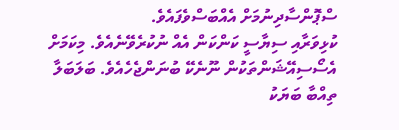ސްޕޮންސާދިނުމަށް އެއްބަސްވެފައެވެ.
ކުޅިވަރާއި ސިޔާސީ ކަންކަން އެއް ނުކުރެވޭނެއެވެ. މިކަމަށް އެސޯސިއޭޝަންތަކުން ނޫނެކޭ ބުނަންޖެހެއެވެ. ބަލަބަލާ ތިއްބާ ބަޔަކު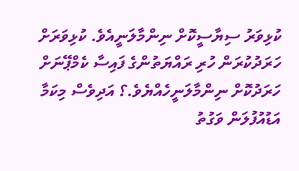ކުޅިވަރު ސިޔާސީކޮށް ނިންމާލަނީއެވެ. ކުޅިވަރަށް ހަރަދުކުރަން ހުރި ރައްޔަތުންގެ ފައިސާ ކެމްޕޭނަށް ހަރަދުކޮށް ނިންމާލަނީހެއްޔެވެ.؟ އަދިވެސް މިކަމާ އަޑުއުފުލަން ވަގުތު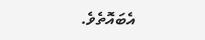އެބައޮތެވެ.